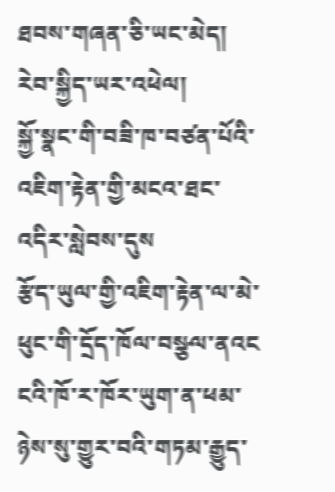ཐབས་གཞན་ཅི་ཡང་མེད།
རེབ་སྐྱིད་ཡར་འཕེལ།
སྐྱོ་སྣང་གི་བཟི་ཁ་བཙན་པོའི་འཇིག་རྟེན་གྱི་མངའ་ཐང་འདིར་སླེབས་དུས
རྩོད་ཡུལ་གྱི་འཇིག་རྟེན་ལ་མེ་ཕུང་གི་དྲོད་ཁོལ་བསྩལ་ནའང
ངའི་ཁོ་ར་ཁོར་ཡུག་ན་ཕམ་ཉེས་སུ་གྱུར་བའི་གཏམ་རྒྱུད་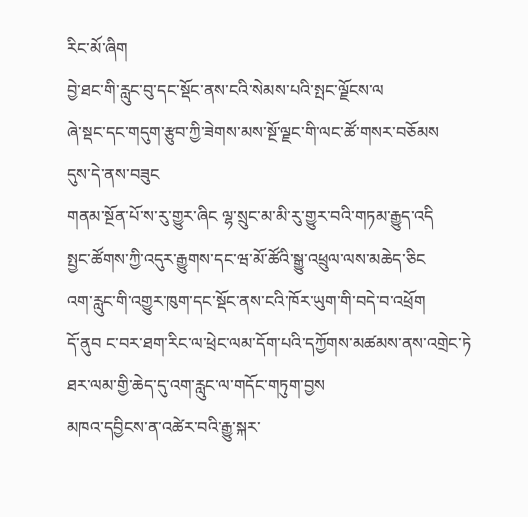རིང་མོ་ཞིག
བྱེ་ཐང་གི་རླུང་བུ་དང་སྡོང་ནས་ངའི་སེམས་པའི་སྤང་ལྗོངས་ལ
ཞེ་སྡང་དང་གདུག་རྩུབ་ཀྱི་ཟེགས་མས་སྔོ་ལྗང་གི་ལང་ཚོ་གསར་བཅོམས
དུས་དེ་ནས་བཟུང
གནམ་སྔོན་པོ་ས་རུ་གྱུར་ཞིང ལྷ་སྲུང་མ་མི་རུ་གྱུར་བའི་གཏམ་རྒྱུད་འདི
སྤྱང་ཚོགས་ཀྱི་འདུར་རྒྱུགས་དང་ཝ་མོ་ཚོའི་སྒྱུ་འཕྲུལ་ལས་མཆེད་ཅིང
འག་རླུང་གི་འགྱུར་ཁུག་དང་སྡོང་ནས་ངའི་ཁོར་ཡུག་གི་བདེ་བ་འཕྲོག
དོ་ནུབ ང་བར་ཐག་རིང་ལ་ཕྲེང་ལམ་དོག་པའི་དཀྱོགས་མཚམས་ནས་འགྲེང་ཏེ
ཐར་ལམ་གྱི་ཆེད་དུ་འག་རླུང་ལ་གདོང་གཏུག་བྱས
མཁའ་དབྱིངས་ན་འཚེར་བའི་རྒྱུ་སྐར་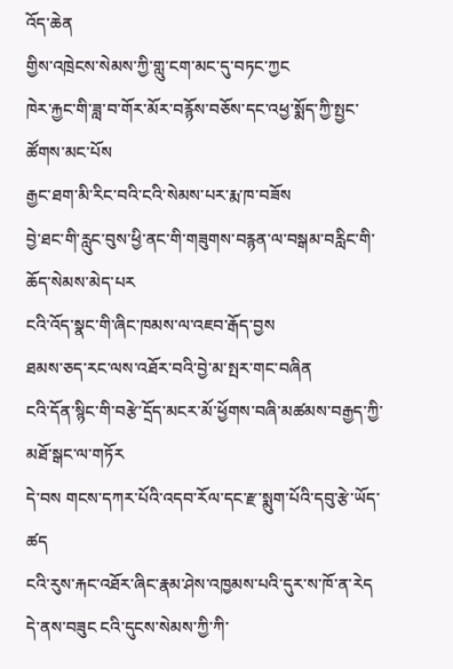འོད་ཆེན
གྱིས་འཁྲེངས་སེམས་ཀྱི་གླུ་ངག་མང་དུ་བཏང་ཀྱང
ཁེར་རྐྱང་གི་ཟླ་བ་གོར་མོར་བརྙོས་བཅོས་དང་འཕྱ་སྨོད་ཀྱི་སྤྱང་ཚོགས་མང་པོས
རྒྱང་ཐག་མི་རིང་བའི་ངའི་སེམས་པར་རྨ་ཁ་བཟོས
བྱེ་ཐང་གི་རླུང་བུས་ཕྱི་ནང་གི་གཟུགས་བརྙན་ལ་བསྒམ་བརླིང་གི་ཆོད་སེམས་མེད་པར
ངའི་འོད་སྣང་གི་ཞིང་ཁམས་ལ་འཇབ་རྒོད་བྱས
ཐམས་ཅད་རང་ལས་འཐོར་བའི་བྱེ་མ་སྤར་གང་བཞིན
ངའི་དོན་སྙིང་གི་བརྩེ་དྲོད་མངར་མོ་ཕྱོགས་བཞི་མཚམས་བརྒྱད་ཀྱི་མཐོ་སྒང་ལ་གཏོར
དེ་བས གངས་དཀར་པོའི་འདབ་རོལ་དང་རྫ་སྨུག་པོའི་དབུ་རྩེ་ཡོད་ཚད
ངའི་རུས་རྐང་འཐོར་ཞིང་རྣམ་ཤེས་འཁྱམས་པའི་དུར་ས་ཁོ་ན་རེད
དེ་ནས་བཟུང ངའི་དུངས་སེམས་ཀྱི་ཀི་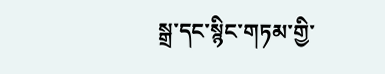སྒྲ་དང་སྙིང་གཏམ་གྱི་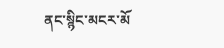ནང་སྙིང་མངར་མོ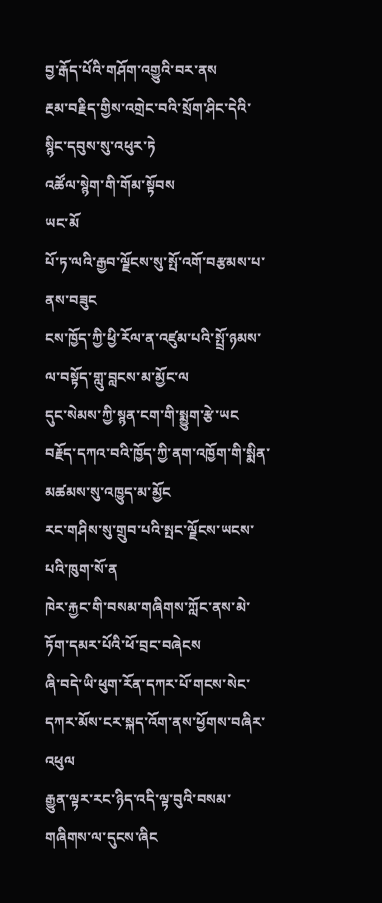བྱ་རྒོད་པོའི་གཤོག་འགྱུའི་བར་ནས
རྔམ་བརྗིད་གྱིས་འགྲེང་བའི་སྲོག་ཤིང་དེའི་སྙིང་དབུས་སུ་འཕུར་ཏེ
འཚོལ་སྙེག་གི་གོམ་སྟོབས
ཡང་མོ
པོ་ཏ་ལའི་རྒྱབ་ལྗོངས་སུ་སྤོ་འགོ་བརྩམས་པ་ནས་བཟུང
ངས་ཁྱོད་ཀྱི་ཕྱི་རོལ་ན་འཛུམ་པའི་སྤྲོ་ཉམས་ལ་བསྟོད་གླུ་བླངས་མ་མྱོང་ལ
དུང་སེམས་ཀྱི་སྙན་ངག་གི་སྨྱུག་རྩེ་ཡང
བརྗོད་དཀའ་བའི་ཁྱོད་ཀྱི་ནག་འཁྱོག་གི་སྨིན་མཚམས་སུ་འཁྱུད་མ་མྱོང
རང་གཤིས་སུ་གྲུབ་པའི་སྤང་ལྗོངས་ཡངས་པའི་ཁུག་སོ་ན
ཁེར་རྐྱང་གི་བསམ་གཞིགས་ཀློང་ནས་མེ་ཏོག་དམར་པོའི་ཕོ་བྲང་བཞེངས
ཞི་བདེ་ཡི་ཕུག་རོན་དཀར་པོ་གངས་སེང་དཀར་མོས་ངར་སྐད་འོག་ནས་ཕྱོགས་བཞིར་འཕུལ
རྒྱུན་ལྟར་རང་ཉིད་འདི་ལྟ་བུའི་བསམ་གཞིགས་ལ་དུངས་ཞིང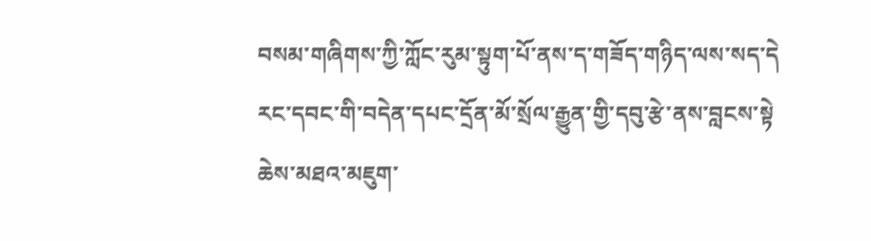བསམ་གཞིགས་ཀྱི་ཀློང་རུམ་སྟུག་པོ་ནས་ད་གཟོད་གཉིད་ལས་སད་དེ
རང་དབང་གི་བདེན་དཔང་དྲོན་མོ་སྲོལ་རྒྱུན་གྱི་དབུ་རྩེ་ནས་བླངས་སྟེ
ཆེས་མཐའ་མཇུག་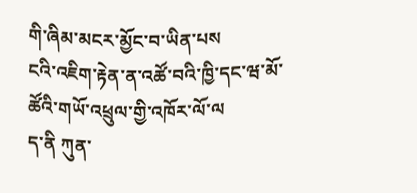གི་ཞིམ་མངར་མྱོང་བ་ཡིན་པས
ངའི་འཇིག་རྟེན་ན་འཚོ་བའི་ཁྱི་དང་ཝ་མོ་ཚོའི་གཡོ་འཕྲུལ་གྱི་འཁོར་ལོ་ལ
ད་ནི ཀུན་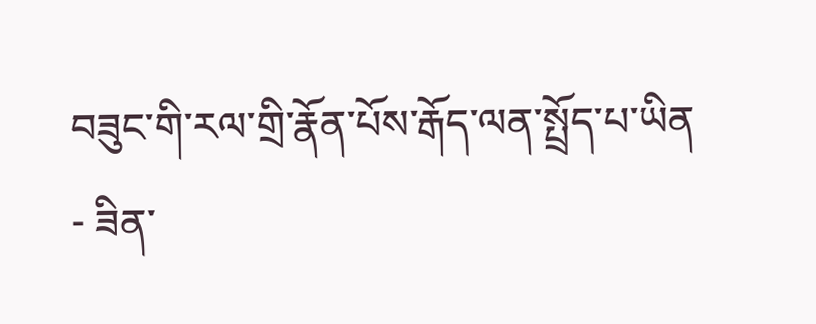བཟུང་གི་རལ་གྲི་རྣོན་པོས་རྒོད་ལན་སྤྲོད་པ་ཡིན
- ཟིན་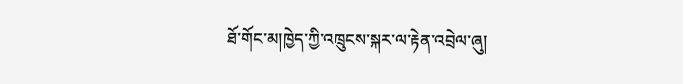ཐོ་གོང་མ།ཁྱེད་ཀྱི་འཁྲུངས་སྐར་ལ་རྟེན་འབྲེལ་ཞུ།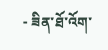- ཟིན་ཐོ་འོག་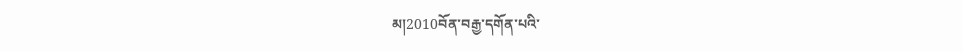མ།2010བོན་བརྒྱ་དགོན་པའི་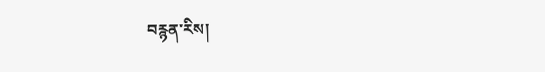བརྙན་རིས།